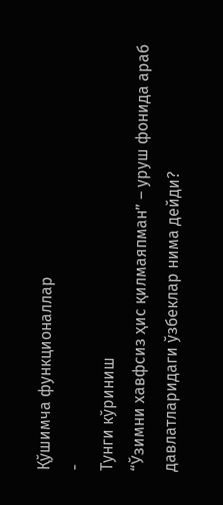Қўшимча функционаллар
-
Тунги кўриниш
“Ўзимни хавфсиз ҳис қилмаяпман” – уруш фонида араб давлатларидаги ўзбеклар нима дейди?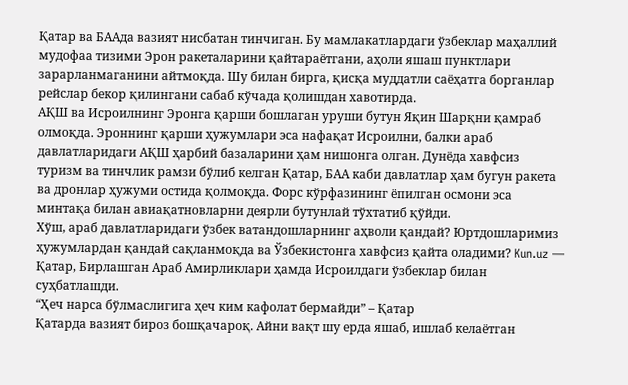Қатар ва БААда вазият нисбатан тинчиган. Бу мамлакатлардаги ўзбеклар маҳаллий мудофаа тизими Эрон ракеталарини қайтараётгани, аҳоли яшаш пунктлари зарарланмаганини айтмоқда. Шу билан бирга, қисқа муддатли саёҳатга борганлар рейслар бекор қилингани сабаб кўчада қолишдан хавотирда.
АҚШ ва Исроилнинг Эронга қарши бошлаган уруши бутун Яқин Шарқни қамраб олмоқда. Эроннинг қарши ҳужумлари эса нафақат Исроилни, балки араб давлатларидаги АҚШ ҳарбий базаларини ҳам нишонга олган. Дунёда хавфсиз туризм ва тинчлик рамзи бўлиб келган Қатар, БАА каби давлатлар ҳам бугун ракета ва дронлар ҳужуми остида қолмоқда. Форс кўрфазининг ёпилган осмони эса минтақа билан авиақатновларни деярли бутунлай тўхтатиб қўйди.
Хўш, араб давлатларидаги ўзбек ватандошларнинг аҳволи қандай? Юртдошларимиз ҳужумлардан қандай сақланмоқда ва Ўзбекистонга хавфсиз қайта оладими? Kun.uz — Қатар, Бирлашган Араб Амирликлари ҳамда Исроилдаги ўзбеклар билан суҳбатлашди.
“Ҳеч нарса бўлмаслигига ҳеч ким кафолат бермайди” – Қатар
Қатарда вазият бироз бошқачароқ. Айни вақт шу ерда яшаб, ишлаб келаётган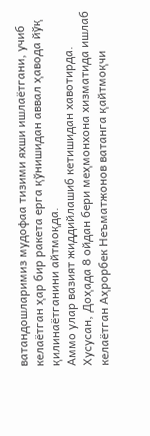ватандошларимиз мудофаа тизими яхши ишлаётгани, учиб келаётган ҳар бир ракета ерга қўнишидан аввал ҳавода йўқ қилинаётганини айтмоқда.
Аммо улар вазият жиддийлашиб кетишидан хавотирда. Хусусан, Доҳада 8 ойдан бери меҳмонхона хизматида ишлаб келаётган Аҳрорбек Неъматжонов ватанга қайтмоқчи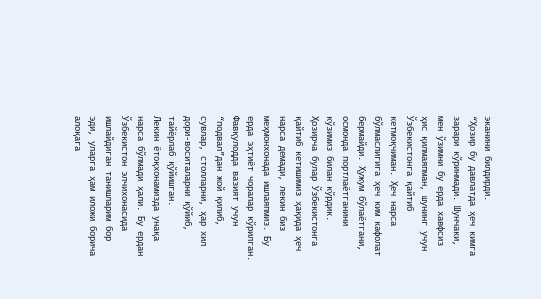эканини билдирди.
“Ҳозир бу давлатда ҳеч кимга зарари кўринмади. Шунчаки, мен ўзимни бу ерда хавфсиз ҳис қилмаяпман, шунинг учун Ўзбекистонга қайтиб кетмоқчиман. Ҳеч нарса бўлмаслигига ҳеч ким кафолат бермайди. Ҳужум бўлаётгани, осмонда портлаётганини кўзимиз билан кўрдик.
Ҳозирча булар Ўзбекистонга қайтиб кетишимиз ҳақида ҳеч нарса демади, лекин биз меҳмонхонада ишлаяпмиз. Бу ерда эҳтиёт чоралар кўрилган. Фавқулодда вазият учун “подвал”дан жой қилиб, сувлар, столларни, ҳар хил дори-воситаларни қўйиб, тайёрлаб қўйишган.
Лекин ётоқхонамизда унақа нарса бўлмади ҳали. Бу ердан Ўзбекистон элчихонасида ишлайдиган танишларим бор эди, уларга ҳам иложи борича алоқага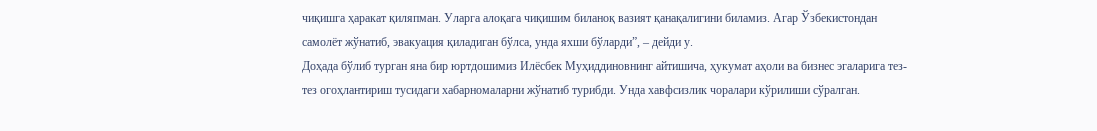чиқишга ҳаракат қиляпман. Уларга алоқага чиқишим биланоқ вазият қанақалигини биламиз. Агар Ўзбекистондан самолёт жўнатиб, эвакуация қиладиган бўлса, унда яхши бўларди”, – дейди у.
Доҳада бўлиб турган яна бир юртдошимиз Илёсбек Муҳиддиновнинг айтишича, ҳукумат аҳоли ва бизнес эгаларига тез-тез огоҳлантириш тусидаги хабарномаларни жўнатиб турибди. Унда хавфсизлик чоралари кўрилиши сўралган.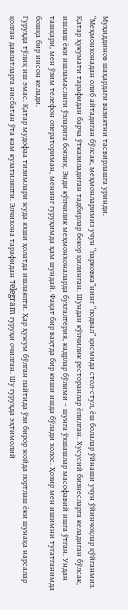Муҳиддинов шаҳардаги вазиятни тасвирлашга уринди.
“Меҳмонхонадан олиб айтадиган бўлсак, меҳмонларимиз учун “парковка”нинг “подвал” қисмида стол-стул, ёш болалар ўйнаши учун ўйинчоқлар қўйганмиз.
Қатар ҳукумати тарафидан барча ўтказиладиган тадбирлар бекор қилинган. Шундан кўпчилик ресторанлар ёпилган. Хусусий бизнесларга келадиган бўлсак, ишлаш ёки ишламаслиги ўзларига боғлиқ. Энди кўпчилик меҳмонхоналарда бухгалтерия, кадрлар бўлими – шунга ўхшашлар масофавий ишга ўтган. Ундан ташқари, мен ўзим телефон операториман, менинг гуруҳимда ҳам шундай. Фақат бир вақтда бир киши ишда бўлади холос. Ҳозир мен ишимни тугатганимда бошқа бир инсон келади.
Гуруҳда тўлиқ иш эмас. Қатар мудофаа тизимлари жуда яхши ҳолатда ишлаяпти. Ҳар ҳужум бўлган пайтида ўзи бирор жойда портлаш ёки шунақа нарсалар қолган давлатларга нисбатан ўта кам кузатиляпти. Элчихона тарафидан Тelegram гуруҳи очилган. Шу гуруҳда эҳтимолий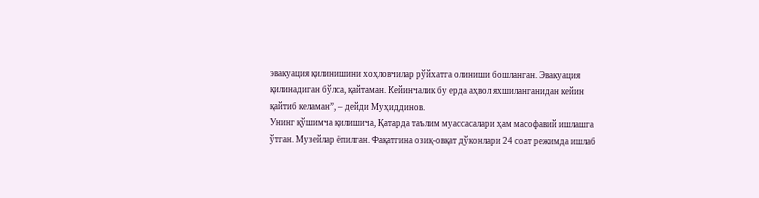эвакуация қилинишини хоҳловчилар рўйхатга олиниши бошланган. Эвакуация қилинадиган бўлса, қайтаман. Кейинчалик бу ерда аҳвол яхшиланганидан кейин қайтиб келаман”, – дейди Муҳиддинов.
Унинг қўшимча қилишича, Қатарда таълим муассасалари ҳам масофавий ишлашга ўтган. Музейлар ёпилган. Фақатгина озиқ-овқат дўконлари 24 соат режимда ишлаб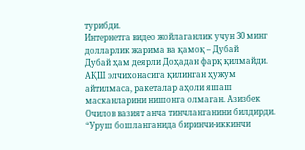турибди.
Интернетга видео жойлаганлик учун 30 минг долларлик жарима ва қамоқ – Дубай
Дубай ҳам деярли Доҳадан фарқ қилмайди. АҚШ элчихонасига қилинган ҳужум айтилмаса, ракеталар аҳоли яшаш масканларини нишонга олмаган. Азизбек Очилов вазият анча тинчланганини билдирди.
“Уруш бошланганида биринчи-иккинчи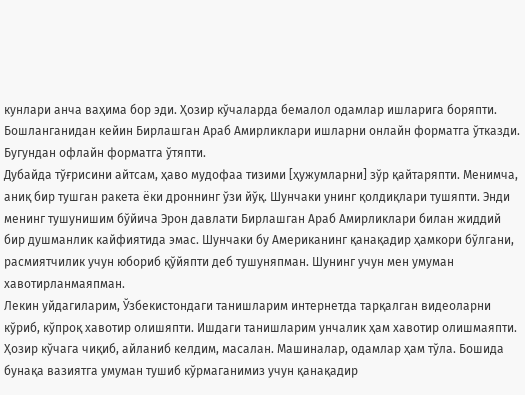кунлари анча ваҳима бор эди. Ҳозир кўчаларда бемалол одамлар ишларига боряпти. Бошланганидан кейин Бирлашган Араб Амирликлари ишларни онлайн форматга ўтказди. Бугундан офлайн форматга ўтяпти.
Дубайда тўғрисини айтсам, ҳаво мудофаа тизими [ҳужумларни] зўр қайтаряпти. Менимча, аниқ бир тушган ракета ёки дроннинг ўзи йўқ. Шунчаки унинг қолдиқлари тушяпти. Энди менинг тушунишим бўйича Эрон давлати Бирлашган Араб Амирликлари билан жиддий бир душманлик кайфиятида эмас. Шунчаки бу Американинг қанақадир ҳамкори бўлгани, расмиятчилик учун юбориб қўйяпти деб тушуняпман. Шунинг учун мен умуман хавотирланмаяпман.
Лекин уйдагиларим, Ўзбекистондаги танишларим интернетда тарқалган видеоларни кўриб, кўпроқ хавотир олишяпти. Ишдаги танишларим унчалик ҳам хавотир олишмаяпти. Ҳозир кўчага чиқиб, айланиб келдим, масалан. Машиналар, одамлар ҳам тўла. Бошида бунақа вазиятга умуман тушиб кўрмаганимиз учун қанақадир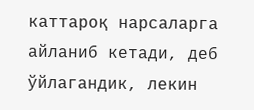каттароқ нарсаларга айланиб кетади, деб ўйлагандик, лекин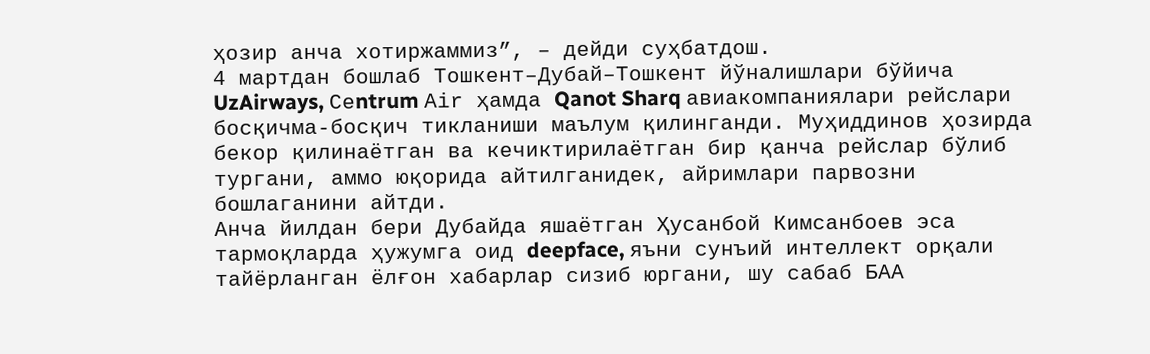ҳозир анча хотиржаммиз”, – дейди суҳбатдош.
4 мартдан бошлаб Тошкент–Дубай–Тошкент йўналишлари бўйича UzAirways, Cеntrum Аir ҳамда Qanot Sharq авиакомпаниялари рейслари босқичма-босқич тикланиши маълум қилинганди. Муҳиддинов ҳозирда бекор қилинаётган ва кечиктирилаётган бир қанча рейслар бўлиб тургани, аммо юқорида айтилганидек, айримлари парвозни бошлаганини айтди.
Анча йилдан бери Дубайда яшаётган Ҳусанбой Кимсанбоев эса тармоқларда ҳужумга оид deepface, яъни сунъий интеллект орқали тайёрланган ёлғон хабарлар сизиб юргани, шу сабаб БАА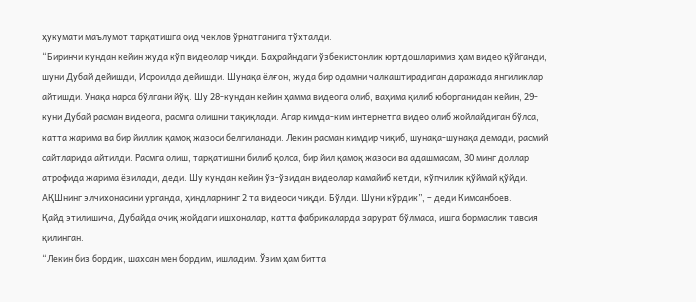ҳукумати маълумот тарқатишга оид чеклов ўрнатганига тўхталди.
“Биринчи кундан кейин жуда кўп видеолар чиқди. Баҳрайндаги ўзбекистонлик юртдошларимиз ҳам видео қўйганди, шуни Дубай дейишди, Исроилда дейишди. Шунақа ёлғон, жуда бир одамни чалкаштирадиган даражада янгиликлар айтишди. Унақа нарса бўлгани йўқ. Шу 28-кундан кейин ҳамма видеога олиб, ваҳима қилиб юборганидан кейин, 29-куни Дубай расман видеога, расмга олишни тақиқлади. Агар кимда-ким интернетга видео олиб жойлайдиган бўлса, катта жарима ва бир йиллик қамоқ жазоси белгиланади. Лекин расман кимдир чиқиб, шунақа-шунақа демади, расмий сайтларида айтилди. Расмга олиш, тарқатишни билиб қолса, бир йил қамоқ жазоси ва адашмасам, 30 минг доллар атрофида жарима ёзилади, деди. Шу кундан кейин ўз-ўзидан видеолар камайиб кетди, кўпчилик қўймай қўйди. АҚШнинг элчихонасини урганда, ҳиндларнинг 2 та видеоси чиқди. Бўлди. Шуни кўрдик”, – деди Кимсанбоев.
Қайд этилишича, Дубайда очиқ жойдаги ишхоналар, катта фабрикаларда зарурат бўлмаса, ишга бормаслик тавсия қилинган.
“Лекин биз бордик, шахсан мен бордим, ишладим. Ўзим ҳам битта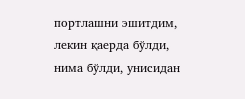портлашни эшитдим, лекин қаерда бўлди, нима бўлди, унисидан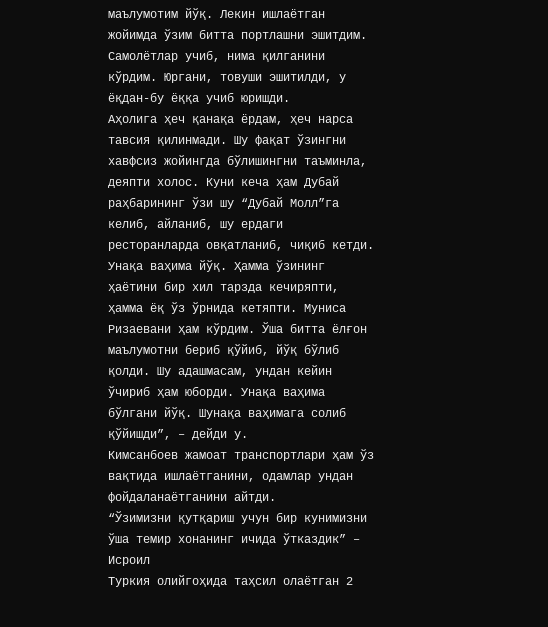маълумотим йўқ. Лекин ишлаётган жойимда ўзим битта портлашни эшитдим. Самолётлар учиб, нима қилганини кўрдим. Юргани, товуши эшитилди, у ёқдан-бу ёққа учиб юришди.
Аҳолига ҳеч қанақа ёрдам, ҳеч нарса тавсия қилинмади. Шу фақат ўзингни хавфсиз жойингда бўлишингни таъминла, деяпти холос. Куни кеча ҳам Дубай раҳбарининг ўзи шу “Дубай Молл”га келиб, айланиб, шу ердаги ресторанларда овқатланиб, чиқиб кетди. Унақа ваҳима йўқ. Ҳамма ўзининг ҳаётини бир хил тарзда кечиряпти, ҳамма ёқ ўз ўрнида кетяпти. Муниса Ризаевани ҳам кўрдим. Ўша битта ёлғон маълумотни бериб қўйиб, йўқ бўлиб қолди. Шу адашмасам, ундан кейин ўчириб ҳам юборди. Унақа ваҳима бўлгани йўқ. Шунақа ваҳимага солиб қўйишди”, – дейди у.
Кимсанбоев жамоат транспортлари ҳам ўз вақтида ишлаётганини, одамлар ундан фойдаланаётганини айтди.
“Ўзимизни қутқариш учун бир кунимизни ўша темир хонанинг ичида ўтказдик” – Исроил
Туркия олийгоҳида таҳсил олаётган 2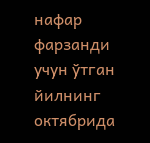нафар фарзанди учун ўтган йилнинг октябрида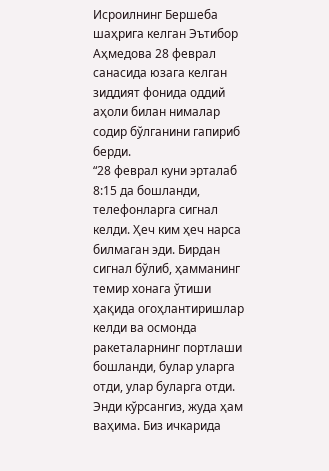Исроилнинг Бершеба шаҳрига келган Эътибор Аҳмедова 28 феврал санасида юзага келган зиддият фонида оддий аҳоли билан нималар содир бўлганини гапириб берди.
“28 феврал куни эрталаб 8:15 да бошланди, телефонларга сигнал келди. Ҳеч ким ҳеч нарса билмаган эди. Бирдан сигнал бўлиб, ҳамманинг темир хонага ўтиши ҳақида огоҳлантиришлар келди ва осмонда ракеталарнинг портлаши бошланди, булар уларга отди, улар буларга отди. Энди кўрсангиз, жуда ҳам ваҳима. Биз ичкарида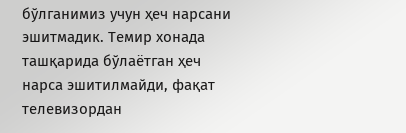бўлганимиз учун ҳеч нарсани эшитмадик. Темир хонада ташқарида бўлаётган ҳеч нарса эшитилмайди, фақат телевизордан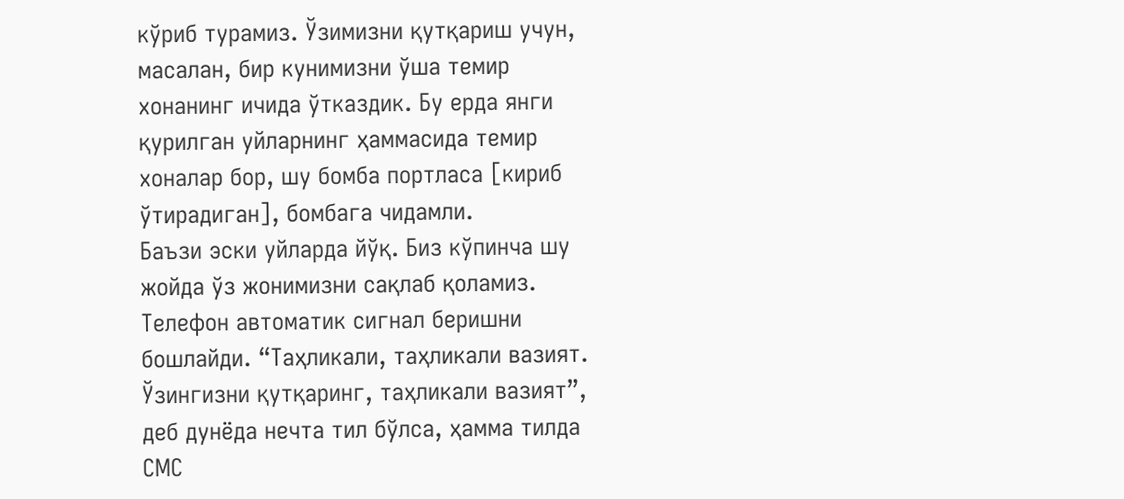кўриб турамиз. Ўзимизни қутқариш учун, масалан, бир кунимизни ўша темир хонанинг ичида ўтказдик. Бу ерда янги қурилган уйларнинг ҳаммасида темир хоналар бор, шу бомба портласа [кириб ўтирадиган], бомбага чидамли.
Баъзи эски уйларда йўқ. Биз кўпинча шу жойда ўз жонимизни сақлаб қоламиз. Телефон автоматик сигнал беришни бошлайди. “Таҳликали, таҳликали вазият. Ўзингизни қутқаринг, таҳликали вазият”, деб дунёда нечта тил бўлса, ҳамма тилда СМС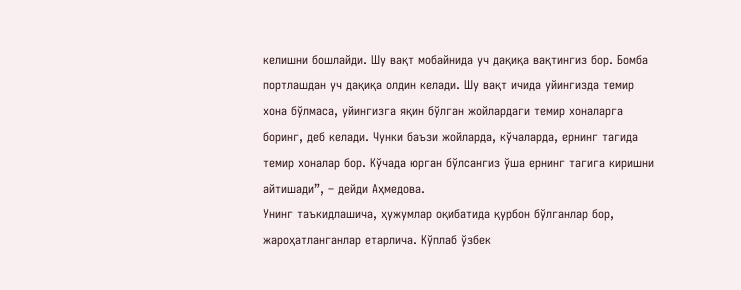келишни бошлайди. Шу вақт мобайнида уч дақиқа вақтингиз бор. Бомба портлашдан уч дақиқа олдин келади. Шу вақт ичида уйингизда темир хона бўлмаса, уйингизга яқин бўлган жойлардаги темир хоналарга боринг, деб келади. Чунки баъзи жойларда, кўчаларда, ернинг тагида темир хоналар бор. Кўчада юрган бўлсангиз ўша ернинг тагига киришни айтишади”, – дейди Аҳмедова.
Унинг таъкидлашича, ҳужумлар оқибатида қурбон бўлганлар бор, жароҳатланганлар етарлича. Кўплаб ўзбек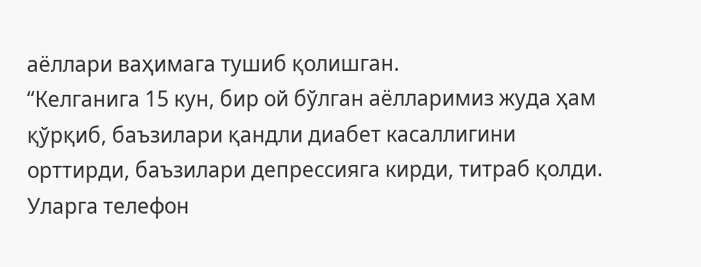аёллари ваҳимага тушиб қолишган.
“Келганига 15 кун, бир ой бўлган аёлларимиз жуда ҳам қўрқиб, баъзилари қандли диабет касаллигини орттирди, баъзилари депрессияга кирди, титраб қолди. Уларга телефон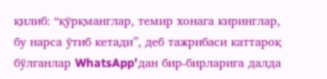қилиб: “қўрқманглар, темир хонага киринглар, бу нарса ўтиб кетади”, деб тажрибаси каттароқ бўлганлар WhatsAppʼдан бир-бирларига далда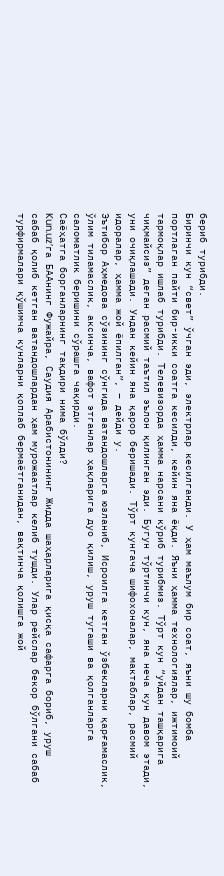бериб турибди.
Биринчи кун “свет” ўчган эди, электрлар кесилганди. У ҳам маълум бир соат, яъни шу бомба портлаган пайти бир-икки соатга кесилди, кейин яна ёқди. Яъни ҳамма технологиялар, ижтимоий тармоқлар ишлаб турибди. Телевизорда ҳамма нарсани кўриб турибмиз. Тўрт кун “уйдан ташқарига чиқмайсиз” деган расмий таътил эълон қилинган эди. Бугун тўртинчи кун, яна неча кун давом этади, уни очиқлашади. Ундан кейин яна қарор беришади. Тўрт кунгача шифохоналар, мактаблар, расмий идоралар, ҳамма жой ёпилган”, – дейди у.
Эътибор Аҳмедова сўзининг сўнгида ватандошларга юзланиб, Исроилга кетган ўзбекларни қарғамаслик, ўлим тиламаслик, аксинча, вафот этганлар ҳақларига дуо қилиш, уруш тугаши ва қолганларга саломатлик беришини сўрашга чақирди.
Саёҳатга борганларнинг тақдири нима бўлди?
Kun.uzʼга БААнинг Фужайра, Саудия Арабистонининг Жидда шаҳарларига қисқа сафарга бориб, уруш сабаб қолиб кетган ватандошлардан ҳам мурожаатлар келиб тушди. Улар рейслар бекор бўлгани сабаб турфирмалари қўшимча кунларни қоплаб бермаётганидан, вақтинча қолишга жой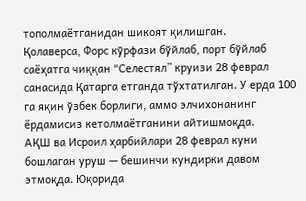тополмаётганидан шикоят қилишган.
Қолаверса, Форс кўрфази бўйлаб, порт бўйлаб саёҳатга чиққан “Cелестял” круизи 28 феврал санасида Қатарга етганда тўхтатилган. У ерда 100 га яқин ўзбек борлиги, аммо элчихонанинг ёрдамисиз кетолмаётганини айтишмоқда.
АҚШ ва Исроил ҳарбийлари 28 феврал куни бошлаган уруш — бешинчи кундирки давом этмоқда. Юқорида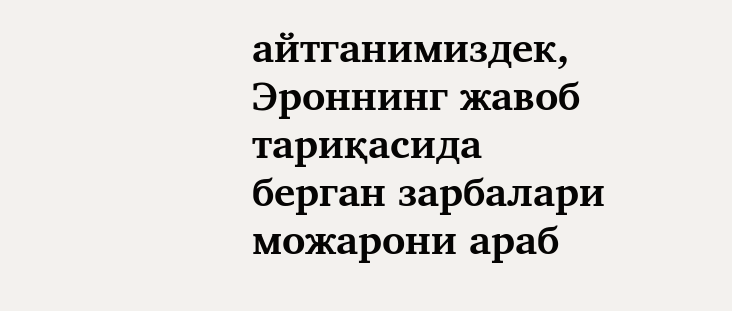айтганимиздек, Эроннинг жавоб тариқасида берган зарбалари можарони араб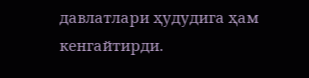давлатлари ҳудудига ҳам кенгайтирди.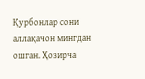Қурбонлар сони аллақачон мингдан ошган. Ҳозирча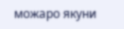можаро якуни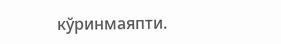кўринмаяпти.